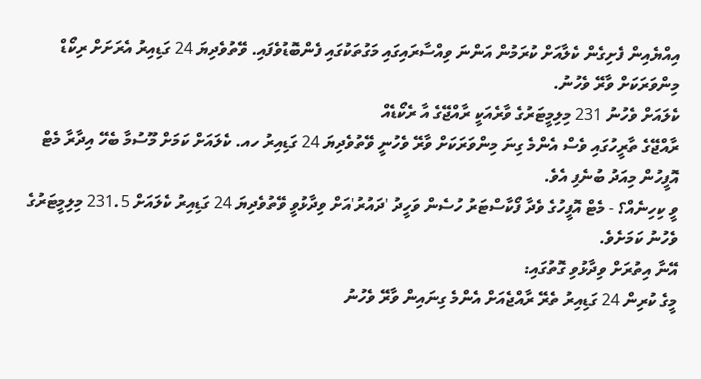އިއްޔެއިން ފެށިގެން ކެލާއަށް ކުރަމުން އަންނަ ވިއްސާރައިގައި މަގުތަކުގައި ފެންބޮޑުވެފައި. ވޭތުވެދިޔަ 24 ގަޑިއިރު އެރަށަށް ރިކޯޑް މިންވަރަކަށް ވާރޭ ވެހުނު.
ކެލައަށް ވެހުނު 231 މިލިމީޓަރުގެ ވާރެއަކީ ރާއްޖޭގެ އާ ރެކޯޑެއް
ރާއްޖޭގެ ތާރީހުގައި ވެސް އެންމެ ގިނަ މިންވަރަކަށް ވާރޭ ވެހުނީ ވޭތުވެދިޔަ 24 ގަޑިއިރު ހއ. ކެލައަށް ކަމަށް މޫސުމާ ބެހޭ އިދާރާ މެޓް އޮފީހުން މިއަދު ބުނެފި އެވެ.
ވީ ކިހިނެއް؟ - މެޓް އޮފީހުގެ ވެދާ ފޯކާސްޓަރު ހުސެން ވަހީދު 'ދައުރު'އަށް ވިދާޅުވީ ވޭތުވެދިޔަ 24 ގަޑިއިރު ކެލައަށް 231.5 މިލިމީޓަރުގެ ވެހުނު ކަމަށެވެ.
އޭނާ އިތުރަށް ވިދާޅުވި ގޮތުގައި:
މީގެ ކުރިން 24 ގަޑިއިރު ތެރޭ ރާއްޖެއަށް އެންމެ ގިނައިން ވާރޭ ވެހުނު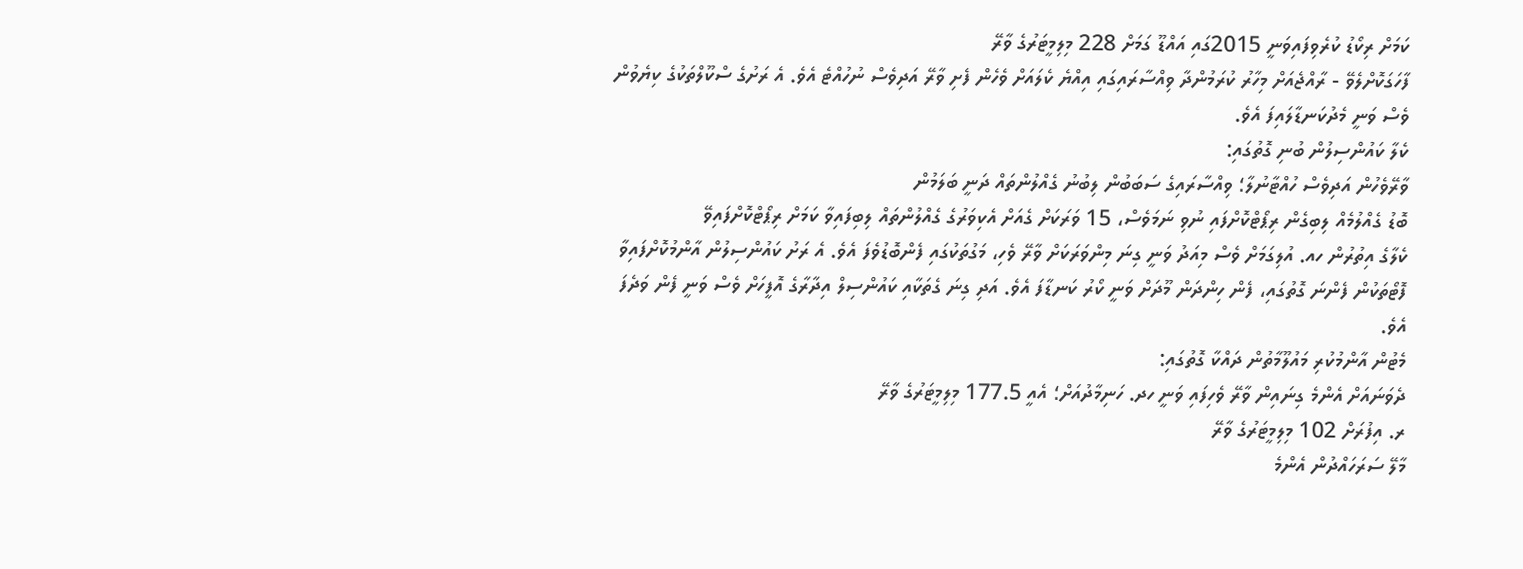ކަމަށް ރިކޯޑު ކުރެވިފައިވަނީ 2015ގައި އައްޑޫ ގަމަށް 228 މިލިމީޓަރުގެ ވާރޭ
ފާހަގަކޮށްލެވޭ - ރާއްޖެއަށް މިހާރު ކުރަމުންދާ ވިއްސާރައިގައި އިއްޔެ ކެލައަށް ވެހެން ފެށި ވާރޭ އަދިވެސް ނުހުއްޓެ އެވެ. އެ ރަށުގެ ސްކޫލްތަކުގެ ކިޔެވުން ވެސް ވަނީ މެދުކަނޑާލައިފަ އެވެ.
ކެލާ ކައުންސިލުން ބުނި ގޮތުގައި:
ވާރޭވެހުން އަދިވެސް ހުއްޓާނުލާ؛ ވިއްސާރައިގެ ސަބަބުން ލިބުނު ގެއްލުންތައް ދަނީ ބަލަމުން
ބޮޑު ގެއްލުމެއް ލިބިގެން ރިޕޯޓްކޮށްފައި ނުވި ނަމަވެސް، 15 ވަރަކަށް ގެއަށް އެކިވަރުގެ ގެއްލުންތައް ލިބިފައިވާ ކަމަށް ރިޕޯޓްކޮށްފައިވޭ
ކެލާގެ އިތުރުން ހއ. އުލިގަމަށް ވެސް މިއަދު ވަނީ ގިނަ މިންވަރަކަށް ވާރޭ ވެހި، މަގުތަކުގައި ފެންބޮޑުވެފަ އެވެ. އެ ރަށު ކައުންސިލުން އާންމުކޮށްފައިވާ ފޮޓޯތަކުން ފެންނަ ގޮތުގައި، ފެން ހިންދަން މޫދަށް ވަނީ ކޯރު ކަނޑާފަ އެވެ. އަދި ގިނަ ގެތަކާއި ކައުންސިލް އިދާރާގެ އޮފީހަށް ވެސް ވަނީ ފެން ވަދެފަ އެވެ.
މެޓުން އާންމުކުރި މައުލޫމާތުން ދައްކާ ގޮތުގައި:
ދެވަނައަށް އެންމެ ގިނައިން ވާރޭ ވެހިފައި ވަނީ ހދ. ހަނިމާދުއަށް؛ އެއީ 177.5 މިލިމީޓަރުގެ ވާރޭ
ރ. އިފުރަށް 102 މިލިމީޓަރުގެ ވާރޭ
މާލޭ ސަރަހައްދުން އެންމެ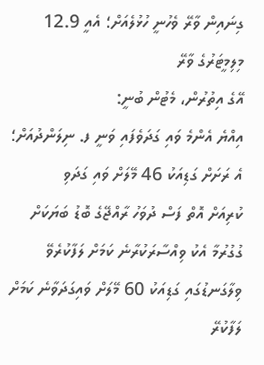ގިނައިން ވާރޭ ވެހުނީ ހުޅުލެއަށް؛ އެއީ 12.9 މިލިމީޓަރުގެ ވާރޭ
އޭގެ އިތުރުން، މެޓުން ބުނީ:
އިއްޔެ އެންމެ ވައި ގަދަވެފައި ވަނީ ފ. ނިލަންދުއަށް؛ އެ ރަށަށް ގަޑިއަކު 46 މޭލަށް ވައި ގަދަވި
ކުރިއަށް އޮތް ފަސް ދުވަހު ރާއްޖޭގެ ބޮޑު ބަޔަކަށް ގުގުރުމާ އެކު ވިއްސާރަކުރާނެ ކަމަށް ލަފާކުރެވޭ
ވިލާގަނޑުގައި ގަޑިއަކު 60 މޭލަށް ވައިގަދަވާނެ ކަމަށް ލަފާކުރޭ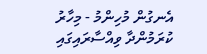އެނގުން މުހިންމު - މިހާރު ކުރަމުންދާ ވިއްސާރައިގައި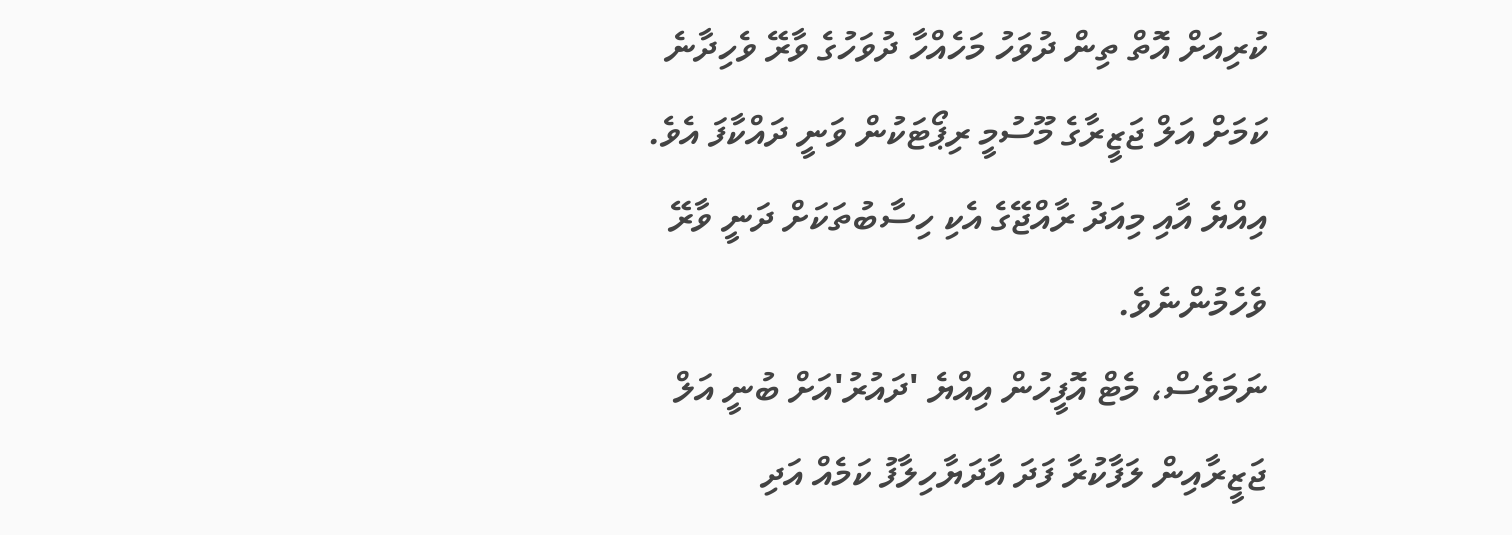ކުރިއަށް އޮތް ތިން ދުވަހު މަހެއްހާ ދުވަހުގެ ވާރޭ ވެހިދާނެ ކަމަށް އަލް ޖަޒީރާގެ މޫސުމީ ރިޕޯޓަކުން ވަނީ ދައްކާފަ އެވެ. އިއްޔެ އާއި މިއަދު ރާއްޖޭގެ އެކި ހިސާބުތަކަށް ދަނީ ވާރޭ ވެހެމުންނެވެ.
ނަމަވެސް، މެޓް އޮފީހުން އިއްޔެ 'ދައުރު'އަށް ބުނީ އަލް ޖަޒީރާއިން ލަފާކުރާ ފަދަ އާދަޔާހިލާފު ކަމެއް އަދި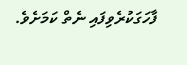ފާހަގަކުރެވިފައި ނެތް ކަމަށެވެ.